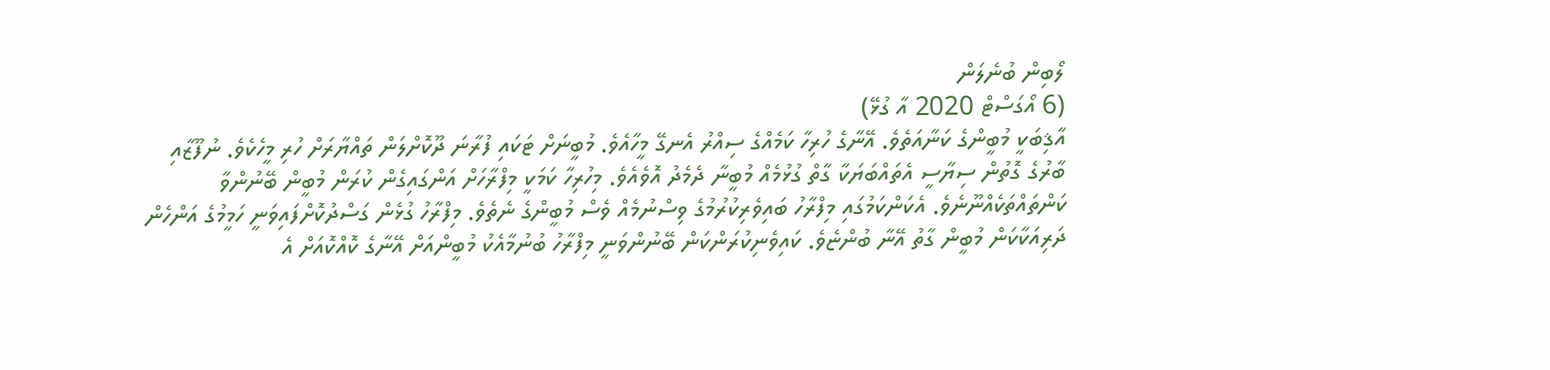ލޯބިން ބުނެލަން
(6 އޯގަސްޓް 2020 އާ ގުޅޭ)
އާޤިބަކީ މުބީންގެ ކަނާއަތެވެ. އޭނާގެ ހުރިހާ ކަމެއްގެ ސިއްރު އެނގޭ މީހާއެވެ. މުބީނަށް ޓަކައި ފުރާނަ ދޫކޮށްލަން ތައްޔާރަށް ހުރި މީހެކެވެ. ނުފޫޒާއި ބާރުގެ ގޮތުން ސިޔާސީ އެތައްބަޔަކާ ގާތް ގުޅުމެއް މުބީނާ ދެމެދު އޮވެއެވެ. މިހުރިހާ ކަމަކީ މިފްރާހަށް އަންގައިގެން ކުރަން މުބީން ބޭނުންވާ ކަންތައްތަކެއްނޫނެވެ. އެކަންކަމުގައި މިފްރާހު ބައިވެރިކުރުމުގެ ވިސްނުމެއް ވެސް މުބީންގެ ނެތެވެ. މިފްރާހު ގުޅެން ގަސްދުކޮށްފައިވަނީ ހަމީމުގެ އަންހެން ދަރިއަކާކަން މުބީން ގާތު އޭނާ ބުންޏެވެ. ކައިވެނިކުރަންކަން ބޭނުންވަނީ މިފްރާހު ބުނުމާއެކު މުބީންއަށް އޭނާގެ ކޮއްކޮއަށް އެ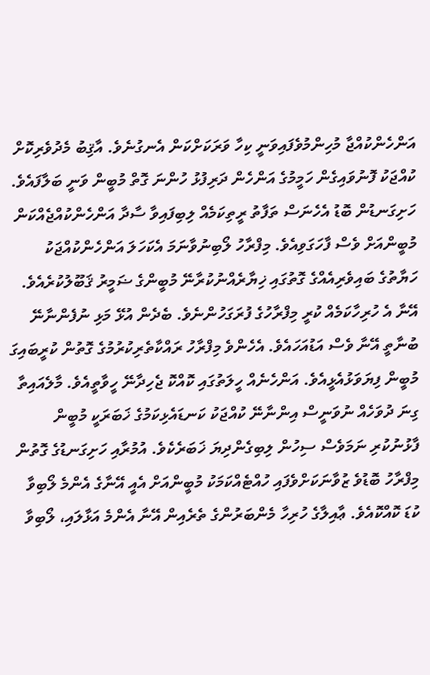އަންހެންކުއްޖާ މުހިންމުވެފައިވަނީ ކިހާ ވަރަކަށްކަން އެނގުނެވެ. އާޤިބު މެދުވެރިކޮށް ކުއްޖަކު ފޮނުވައިގެން ހަމީމުގެ އަންހެން ދަރިފުޅު ހުންނަ ގޮތް މުބީން ވަނީ ބަލާފައެވެ. ހަށިގަނޑުން ބޮޑު އެހެނަސް ތަފާތު ރީތިކަމެއް ލިބިފައިވާ ސާދާ އަންހެންކުއްޖެއްކަން މުބީންއަށް ވެސް ފާހަގަވިއެވެ. މިފްރާހު ލޯބިނުވާނަމަ އެކަހަލަ އަންހެންކުއްޖަކު ހަޔާތުގެ ބައިވެރިއެއްގެ ގޮތުގައި ޚިޔާރެއްނުކުރާނޭ މުބީންގެ ޟަމީރު ޤަބޫލުކުރެއެވެ. އޭނާ އެ ހުރިހާކަމެއް ކުރީ މިފްރާހުގެ ފުރަގަހުންނެވެ. ބެދެން އުޅޭ މަޅި ނުފެންނާނޭ ބުނާތީ އޭނާ ވެސް އަޑުއަހައެވެ. އެހެންވެ މިފްރާހު ރައްކާތެރިކުރުމުގެ ގޮތުން ކުރީބައިގަ މުބީން ފިޔަވަޅުއެޅީއެވެ. އަންހެނެއް ހީލަތުގައި ކޮއްކޮ ޖެހިދާނޭ ހީވާތީއެވެ. މާލެއައިތާ ގިނަ ދުވަހެއް ނުވަނީސް އިންނާނޭ ކުއްޖަކު ކަނޑައެޅިކަމުގެ ޚަބަރަކީ މުބީން ފާޅުނުކުރި ނަމަވެސް ސިހުން ލިބިގެންދިޔަ ޚަބަރެކެވެ. އުމުރާއި ހަށިގަނޑުގެ ގޮތުން މިފްރާހު ބޮޑުވެ ޒުވާނަކަށްވެފައި ހުއްޓެއްކަމަކު މުބީންއަށް އެއީ އޭނާގެ އެންމެ ލޯބިވާ ކުޑަ ކޮއްކޮއެވެ. ޢާއިލާގެ ހުރިހާ މެންބަރުންގެ ތެރެއިން އޭނާ އެންމެ އަޅާލައި، ލޯބިވާ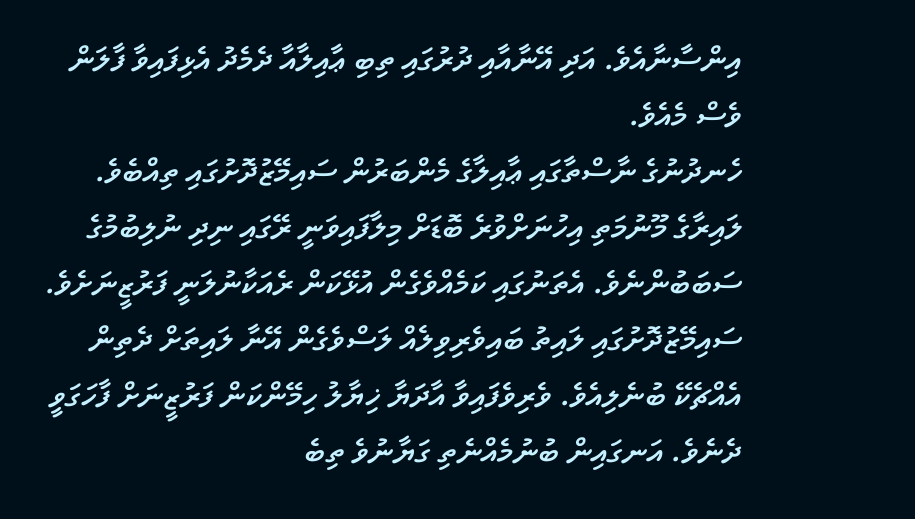އިންސާނާއެވެ. އަދި އޭނާއާއި ދުރުގައި ތިބި ޢާއިލާއާ ދެމެދު އެޅިފައިވާ ފާލަން ވެސް މެއެވެ.
ހެނދުނުގެ ނާސްތާގައި ޢާއިލާގެ މެންބަރުން ސައިމޭޒުދޮށުގައި ތިއްބެވެ. ލައިރާގެ މޫނުމަތި އިހުނަށްވުރެ ބޮޑަށް މިލާފައިވަނީ ރޭގައި ނިދި ނުލިބުމުގެ ސަބަބުންނެވެ. އެތަނުގައި ކަމެއްވެގެން އުޅޭކަން ރެއަކާނުލަނީ ފަރުޒީނަށެވެ. ސައިމޭޒުދޮށުގައި ލައިތު ބައިވެރިވިލެއް ލަސްވެގެން އޭނާ ލައިތަށް ދެތިން އެއްޗެކޭ ބުނެލިއެވެ. ވެރިވެފައިވާ އާދަޔާ ޚިޔާލު ހިމޭންކަން ފަރުޒީނަށް ފާހަގަވީ ދެނެވެ. އަނގައިން ބުނުމެއްނެތި ގަޔާނުވެ ތިބެ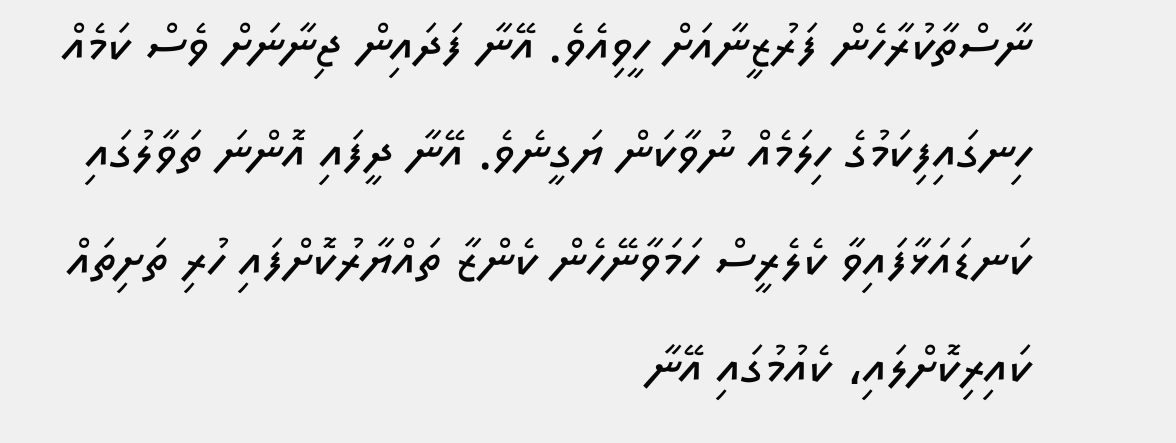ނާސްތާކުރާހެން ފަރުޒީނާއަށް ހީވިއެވެ. އޭނާ ފަދައިން ޖިނާނަށް ވެސް ކަމެއް ހިނގައިފިކަމުގެ ހިލަމެއް ނުވާކަން ޔަގީނެވެ. އޭނާ ދީފައި އޮންނަ ތަވާލުގައި ކަނޑައަޅާފައިވާ ކެލެރީސް ހަމަވާނޭހެން ކެންޒާ ތައްޔާރުކޮށްފައި ހުރި ތަށިތައް ކައިރިކޮށްލައި، ކެއުމުގައި އޭނާ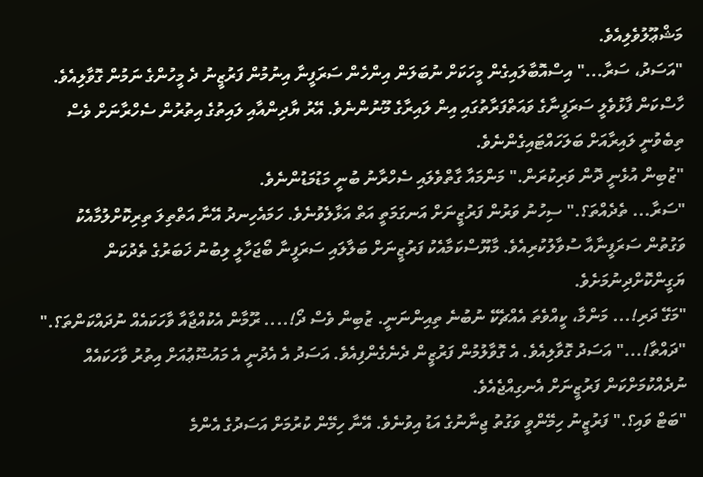މަޝްޢޫލުވެލިއެވެ.
"އަސަދު، ސަރާ..." އިސްއޮބާލައިގެން މީހަކަށް ނުބަލަން އިންހެން ސަރަފީނާ އިނުމުން ފަރުޒީނު ދެ މީހުންގެ ނަމުން ގޮވާލިއެވެ. ހާސްކަން ފާޅުވެލީ ސަރަފީނާގެ ވައަތްފަރާތުގައި އިން ލައިރާގެ މޫނުންނެވެ. އޭރު ޔާދިންއާއި ލައިތުގެ އިތުރުން ސެހްރާނަށް ވެސް ތިބެވުނީ ލައިރާއަށް ބަލަހައްޓައިގެންނެވެ.
"ޒުބިން އުޅެނީ ދޮން ވަރިކުރަން." މަންމައާ ގާތްވެލައި ސެހްރާނު ބުނީ މަޑުމަޑުންނެވެ.
"ސަރާ... ތެދެއްތަ؟." ސިހުނު ވަރުން ފަރުޒީނަށް އަނގަމަތީ އަތް އަޅާލެވުނެވެ. ހަމައެހިނދު އޭނާ އަތްތިލަ ތިރިކޮށްލުމާއެކު ވަގުތުން ސަރަފީނާއާ ސުވާލުކުރިއެވެ. މާޔޫސްކަމާއެކު ފަރުޒީނަށް ބަލާލައި ސަރަފީނާ ބޯޖަހާލީ ލިބުނު ޚަބަރުގެ ތެދުކަން ޔަގީންކޮށްދިނުމަށެވެ.
"މަގޭ ދަރި!... މަންމާ، ކީއްވެތަ އެއްޗެކޭ ނުބުނެ ތިއިންނަނީ. ޒުބިން ވެސް ދޯ!.... ރޫމާން އެކުއްޖާއާ ވާހަކައެއް ނުދައްކަންތަ؟."
"ދައްތާ!..." އަސަދު ގޮވާލިއެވެ. އެ ގޮވާލުމުން ފަރުޒީން ދެނެގެންފިއެވެ. އަސަދު އެ އެދުނީ އެ މައުޟޫޢުއަށް އިތުރު ވާހަކައެއް ނުދެއްކުމަށްކަން ފަރުޒީނަށް އެނގިއްޖެއެވެ.
"ބަޓް ވައި؟." ފަރުޒީނު ހިމޭންވީ ވަގުތު ޖިނާނުގެ އަޑު އިވުނެވެ. އޭނާ ހިމޭން ކުރުމަށް އަސަދުގެ އެންމެ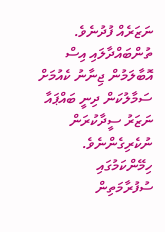ނަޒަރެއް ފުދުނެވެ. ތުންބައްދާލައި އިސް އޮބާލަމުން ޖިނާނު ކެއުމަށް ސަމާލުކަން ދިނީ ބައްޕައާ ނަޒަރު ސީދާކުރަން ނުކެރިގެންނެވެ.
ހިމޭންކަމުގައި ސުފުރާމަތިން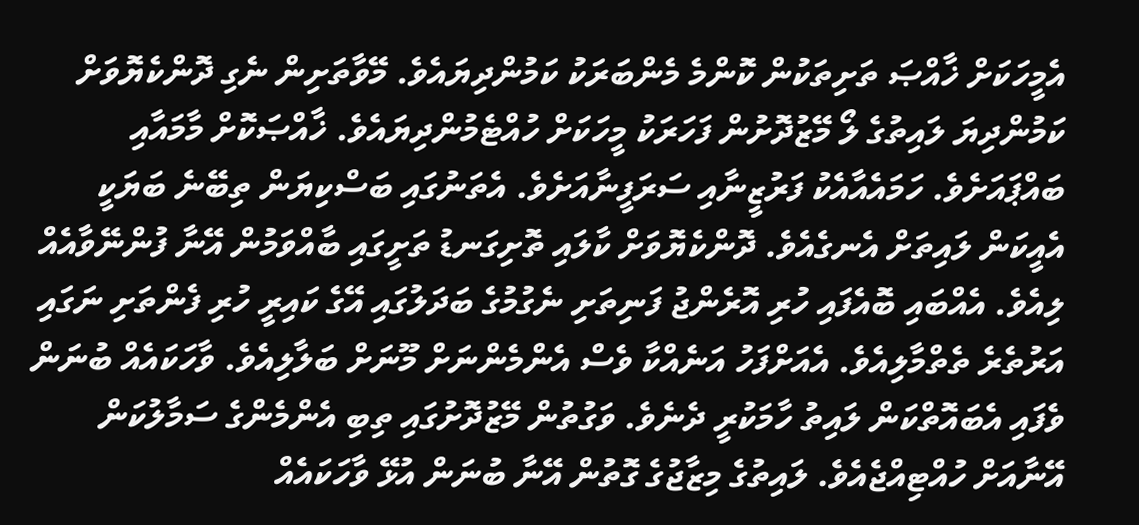އެމީހަކަށް ޚާއްޞަ ތަށިތަކުން ކޮންމެ މެންބަރަކު ކަމުންދިޔައެވެ. މޭވާތަށިން ނެގި ދޮންކެޔޮވަށް ކަމުންދިޔަ ލައިތުގެ ލޯ މޭޒުދޮށުން ފަހަރަކު މީހަކަށް ހުއްޓެމުންދިޔައެވެ. ޚާއްޞަކޮށް މާމައާއި ބައްޕައަށެވެ. ހަމައެއާއެކު ފަރުޒީނާއި ސަރަފީނާއަށެވެ. އެތަނުގައި ބަސްކިޔަން ތިބޭނެ ބަޔަކީ އެއީކަން ލައިތަށް އެނގެއެވެ. ދޮންކެޔޮވަށް ކާލައި ތޮށިގަނޑު ތަށީގައި ބާއްވަމުން އޭނާ ފުންނޭވާއެއް ލިއެވެ. އެއްބައި ބޮއެފައި ހުރި އޮރެންޖު ފަނިތަށި ނެގުމުގެ ބަދަލުގައި އޭގެ ކައިރީ ހުރި ފެންތަށި ނަގައި އަރުތެރެ ތެތްމާލިއެވެ. އެއަށްފަހު އަނެއްކާ ވެސް އެންމެންނަށް މޫނަށް ބަލާލިއެވެ. ވާހަކައެއް ބުނަން ވެފައި އެބައޮތްކަން ލައިތު ހާމަކުރީ ދެނެވެ. ވަގުތުން މޭޒުދޮށުގައި ތިބި އެންމެންގެ ސަމާލުކަން އޭނާއަށް ހުއްޓިއްޖެއެވެ. ލައިތުގެ މިޒާޖުގެ ގޮތުން އޭނާ ބުނަން އުޅޭ ވާހަކައެއް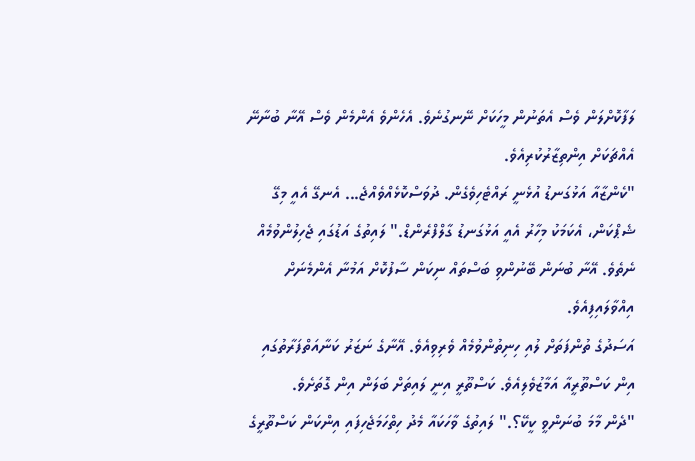ލަފާކޮށްލަން ވެސް އެތަނުން މީހަކަށް ނޭނގުނެވެ. އެހެންވެ އެންމެން ވެސް އޭނާ ބުނާނޭ އެއްޗަކަށް އިންތިޒާރުކުރިއެވެ.
"ކެންޒާއާ އަޅުގަނޑު އުޅެނީ ރައްޓެހިވެގެން. ދުވަސްކޮޅެއްވެއްޖެ... އެނގޭ އެއީ މިގޭ ޝެޕްކަން، އެކަމަކު މިހާރު އެއީ އަޅުގަނޑު ގާލްފްރެންޑް." ލައިތުގެ އަޑުގައި ޖެހިލުންވުމެއް ނެތެވެ. އޭނާ ބުނަން ބޭނުންވި ބަސްތައް ނިކަން ސާފުކޮށް އަމުނާ އެންމެނަށް އިއްވާލައިފިއެވެ.
އަސަދުގެ ތުންފަތަށް ލުއި ހިނިތުންވުމެއް ވެރިވިއެވެ. އޭނާގެ ނަޒަރު ކަނާއަތްފަރާތުގައި އިން ކަސްތޫރީއާ އަމާޒުވެލިއެވެ. ކަސްތޫރީ އިނީ ލައިތަށް ބަލަން އިން ގޮތަށެވެ.
"ދެން މާމަ ބުނަންވީ ކީކޭ؟." ލައިތުގެ ވާހަކައާ މެދު ހިތްހަމަޖެހިފައި އިންކަން ކަސްތޫރީގެ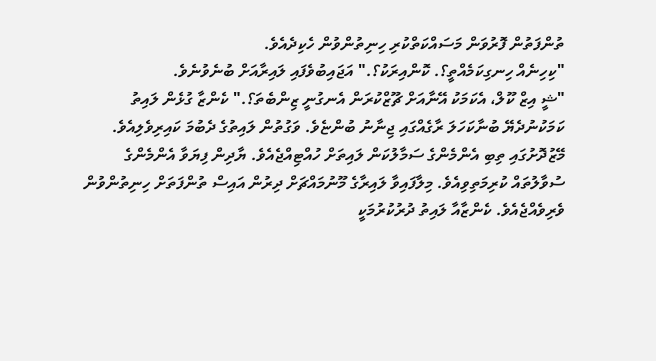ތުންފަތުން ފޮރުވަން މަސައްކަތްކުރި ހިނިތުންވުން ހެކިދެއެވެ.
"ކިހިނެއް ހިނގިކަމެއްތީ؟. ކޮންއިރަކު؟." އަޖައިބުވެފައި ލައިރާއަށް ބުނެވުނެވެ.
"ޝީ އިޒް ކޫލް، އެކަމަކު އޭނާއަށް ޗޫޒްކުރަން އެނގުނީ ޒިންބެތަ؟." ކެންޒާ ގުޅެން ލައިތު ކަމަކުނުދެޔޭ ބުނާކަހަލަ ރާގެއްގައި ޖިނާނު ބުންޏެވެ. ވަގުތުން ލައިތުގެ ދެބުމަ ކައިރިވެލިއެވެ.
މޭޒުދޮށުގައި ތިބި އެންމެންގެ ސަމާލުކަން ލައިތަށް ހުއްޓިއްޖެއެވެ. ޔާދިން ފިޔަވާ އެންމެންގެ ސުވާލުތައް ކުރިމަތިވިއެވެ. މިލާފައިވާ ލައިރާގެ މޫނުމައްޗަށް ދިރުން އައިސް ތުންފަތަށް ހިނިތުންވުން ވެރިވެއްޖެއެވެ. ކެންޒާއާ ލައިތު ދުރުކުރުމަކީ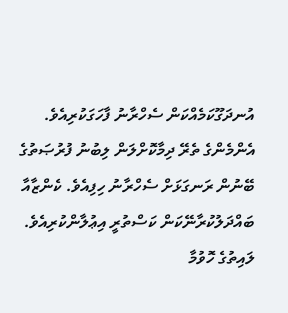އުނދަގޫކަމެއްކަން ސެހްރާނު ފާހަގަކުރިއެވެ. އެންމެންގެ ތެރޭ ދިމާކޮށްލަން ލިބުނު ފުރުޞަތުގެ ބޭނުން ރަނގަޅަށް ސެހްރާނު ހިފިއެވެ. ކެންޒާއާ ބައްދަލުކުރާނޭކަން ކަސްތުރީ އިޢުލާންކުރިއެވެ. ލައިތުގެ ހޮވުމާ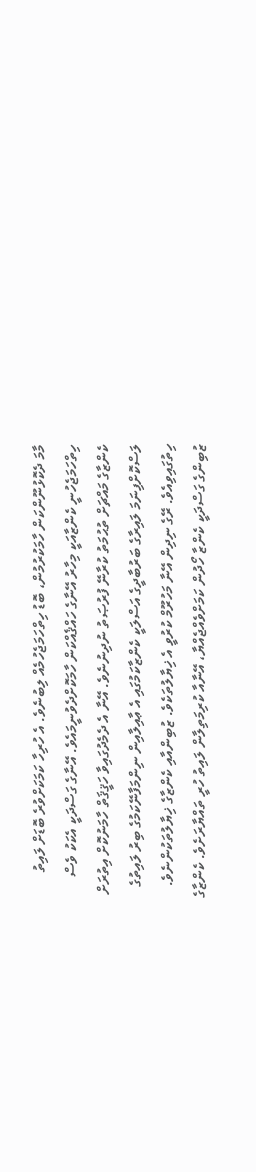މާމަ ދެކޮޅުނޫންކަން ހާމަކުރުމުން، ބޮޑު ހިތްހަމަޖެހުމެއް ލިބުނެވެ. އެ ހުރިހާ ކަމަކަށްވުރެ ބޮޑަށް ލައިތު ހިތްހަމަޖެހުނީ ކެންޒާއަކީ މިހާރު އޭނާގެ ހައްޤެއްކަން ހާމަކޮށްދެވުނީމައެވެ. އޭނާގެ ގަސްދަކީ އެކަކު ވެސް ކެންޒާގެ މައްޗަށް ތުޙުމަތު ކުރާނޭ ފުރުޞަތު ނުދިނުނެވެ. އޭނާ އެ ދެމެދުގައިވާ ހަޤީޤަތް ހާމަނުކޮށް އިތުރަށް ލަސްކޮށްފިނަމަ ލައިރާގެ ބަރުބާދީގެ އަސްލަކީ ކެންޒާކަމުގައި އެ ޢާއިލާއިން ނިންމަފާނޭކަމުގެ ބިރު ލައިތުގެ ހިތުގައިވިއެވެ. ރޭގެ ނިދިން އޭނާ މަހުރޫމް ކުރުވީ އެ ޚިޔާލުތަކެވެ. ޒުބިންއާއި ކެންޒާގެ ޚިޔާލުތަކުންނެވެ. ޒުބިންގެ ގަސްދަކީ ކެންޒާ ހޯދުން ކަމަށްވެއްޖެއްޔާ، އޭނާއާ ކުރިމަތިލާން ލައިތު ހުރީ ތައްޔާރަށެވެ. ކެންޒާގެ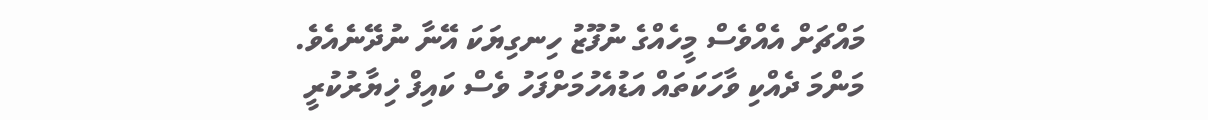މައްޗަށް އެއްވެސް މީހެއްގެ ނުފޫޒު ހިނގިޔަކަ އޭނާ ނުދޭނެއެވެ.
މަންމަ ދެއްކި ވާހަކަތައް އަޑުއެހުމަށްފަހު ވެސް ކައިފް ޚިޔާރުކުރީ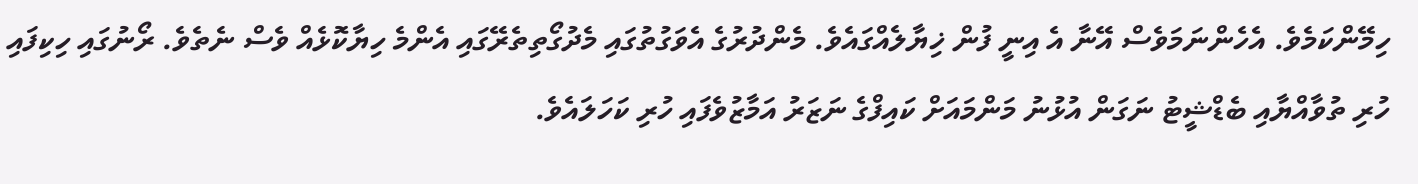ހިމޭންކަމެވެ. އެހެންނަމަވެސް އޭނާ އެ އިނީ ފުން ޚިޔާލެއްގައެވެ. މެންދުރުގެ އެވަގުތުގައި މެދުގޯތިތެރޭގައި އެންމެ ހިޔާކޮޅެއް ވެސް ނެތެވެ. ރޯނުގައި ހިކިފައި ހުރި ތުވާއްޔާއި ބެޑްޝީޓު ނަގަން އުޅުނު މަންމައަށް ކައިފްގެ ނަޒަރު އަމާޒުވެފައި ހުރި ކަހަލައެވެ.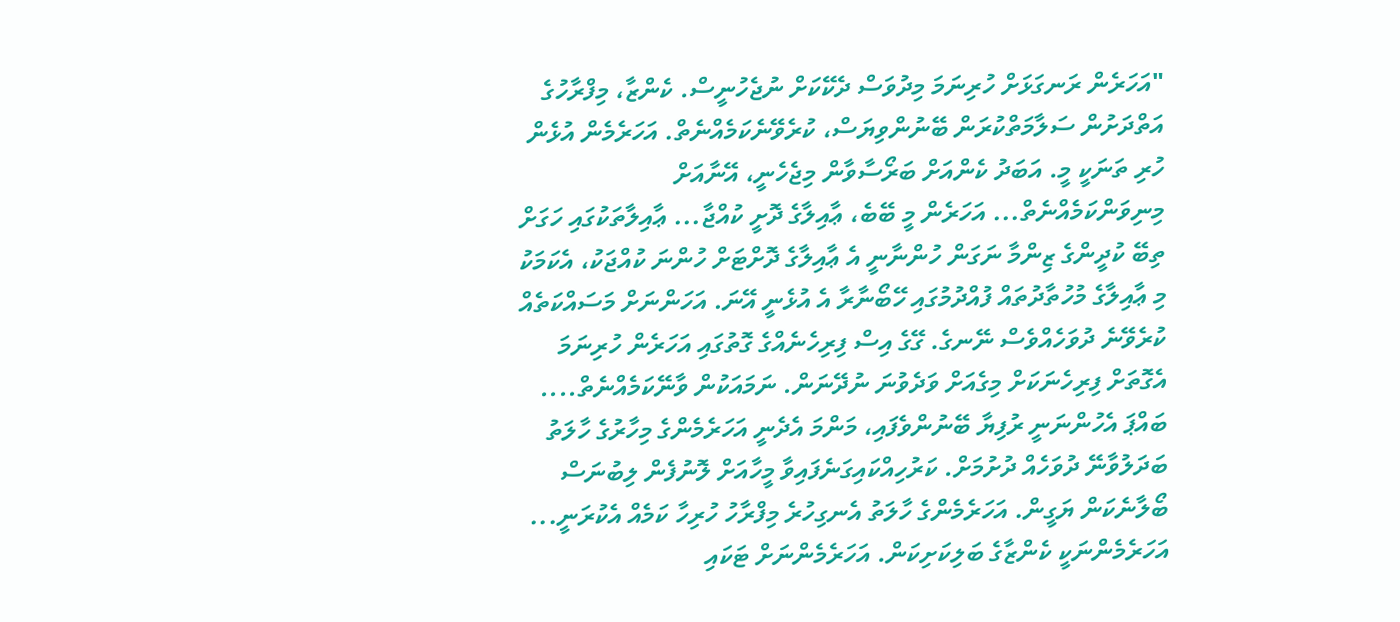"އަހަރެން ރަނގަޅަށް ހުރިނަމަ މިދުވަސް ދެކޭކަށް ނުޖެހުނީސް. ކެންޒާ، މިފްރާހުގެ އަތްދަށުން ސަލާމަތްކުރަން ބޭނުންވިޔަސް، ކުރެވޭނެކަމެއްނެތް. އަހަރެމެން އުޅެން ހުރި ތަނަކީ މީ. އަބަދު ކެންއަށް ބަރޯސާވާން މިޖެހެނީ، އޭނާއަށް މިނިވަންކަމެއްނެތް... އަހަރެން މީ ބޭބެ، ޢާއިލާގެ ދޮށީ ކުއްޖާ... ޢާއިލާތަކުގައި ހަގަށް ތިބޭ ކުދީންގެ ޒިންމާ ނަގަން ހުންނާނީ އެ ޢާއިލާގެ ދޮށްޓަށް ހުންނަ ކުއްޖަކު، އެކަމަކު މި ޢާއިލާގެ މުހުތާދުތައް ފުއްދުމުގައި ހޭބޯނާރާ އެ އުޅެނީ އޭނަ. އަހަންނަށް މަސައްކަތެއް ކުރެވޭނެ ދުވަހެއްވެސް ނޭނގެ. ގޭގެ އިސް ފިރިހެނެއްގެ ގޮތުގައި އަހަރެން ހުރިނަމަ އެގޮތަށް ފިރިހެނަކަށް މިގެއަށް ވަދެވުނަ ނުދޭނަން. ނަމައަކުން ވާނޭކަމެއްނެތް.... ބައްޕަ އެހުންނަނީ ރުފިޔާ ބޭނުންވެފައި، މަންމަ އެދެނީ އަހަރެމެންގެ މިހާރުގެ ހާލަތު ބަދަލުވާނޭ ދުވަހެއް ދުށުމަށް. ކަރުހިއްކައިގަނެފައިވާ މީހާއަށް ލޮނުފެން ލިބުނަސް ބޯލާނެކަން ޔަގީން. އަހަރެމެންގެ ހާލަތު އެނގިހުރެ މިފްރާހު ހުރިހާ ކަމެއް އެކުރަނީ... އަހަރެމެންނަކީ ކެންޒާގެ ބަލިކަށިކަން. އަހަރެމެންނަށް ޓަކައި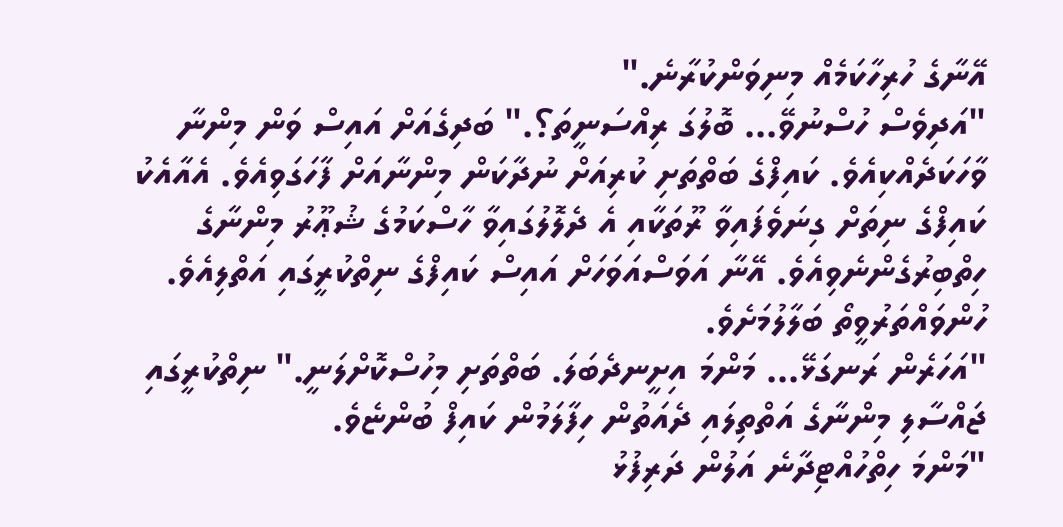އޭނާގެ ހުރިހާކަމެއް މިނިވަންކުރާނެ."
"އަދިވެސް ހުސްނުވޭ... ބޮލުގަ ރިއްސަނީތަ؟." ބަދިގެއަށް އައިސް ވަން މިންނާ ވާހަކަދެއްކިއެވެ. ކައިފްގެ ބަތްތަށި ކުރިއަށް ނުދާކަން މިންނާއަށް ފާހަގަވިއެވެ. އެއާއެކު ކައިފްގެ ނިތަށް ގިނަވެފައިވާ ރޫތަކާއި އެ ދެލޮލުގައިވާ ހާސްކަމުގެ ޝުޢޫރު މިންނާގެ ހިތްބިރުގެންނެވިއެވެ. އޭނާ އަވަސްއަވަހަށް އައިސް ކައިފްގެ ނިތްކުރީގައި އަތްލިއެވެ. ހުންވައްތަރުވީތޯ ބަލާލުމަށެވެ.
"އަހަރެން ރަނގަޅޭ... މަންމަ އިށީނދެބަލަ. ބަތްތަށި މިހުސްކޮށްލަނީ." ނިތްކުރީގައި ޖައްސާލި މިންނާގެ އަތްތިލައި ދެއަތުން ހިފާލަމުން ކައިފް ބުންޏެވެ.
"މަންމަ ހިތްހުއްޓިދާނެ އަލުން ދަރިފުޅު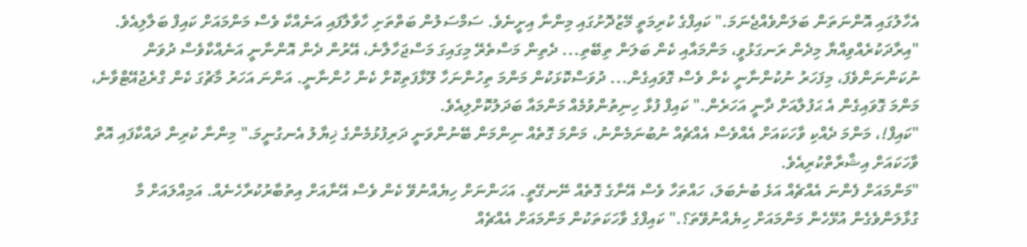އެހާލުގައި އޮންނަތަން ބަލަންވެއްޖެނަމަ." ކައިފްގެ ކުރިމަތީ މޭޒުދޮށުގައި މިންނާ އިށީނެވެ. ސަމްސަލުން ބަތްތަށި ހާވާލާފައި އަނެއްކާ ވެސް މަންމައަށް ކައިފް ބަލާލިއެވެ.
"އިރާދަކުރެއްވިއްޔާ މިދެން ރަނގަޅުވީ، މަންމައާއި ކެން ބަލަން ތިބޭތި... ދެތިން މަސްތެރޭ މިގައިގަ މަސްޖަހާލާނެ، އޭރުން ދެން އޮންނާނީ އަނެއްކާވެސް ދުވަން ނުކަންނަންވެފަ، މިފަހަރު ނުކުންނާނީ ކެން ވެސް ގޮވައިގެން... ދުވަސްކޮޅަކުން މަންމަ ތިހުންނަހާ ލޫޅާފަތިކޮށް ކެން ހުންނާނީ. އަންނަ އަހަރު މާޗުގަ ކެން ގްރެޖުއޭޓްވާނެ، މަންމަ ގޮވައިގެން އެ ޙަފުލާއަށް ދާނީ އަހަރެން." ކައިފް ފުޅާ ހިނިތުންވުމެއް މަންމައާ ބަދަލުކޮށްލިއެވެ.
"ކައިފް!، މަންމަ ދެއްކި ވާހަކައަށް އެއްވެސް އެއްޗެއް ނުބުނަމެންނު، މަންމަ ގޮތެއް ނިންމަން ބޭނުންވަނީ ދަރިފުޅުމެންގެ ޚިޔާލު އެނގުނީމަ." މިންނާ ކުރިން ދައްކާފައި އޮތް ވާހަކައަށް އިޝާރާތްކުރިއެވެ.
"މަންމައަށް ފެންނަ އެއްޗެއް އަޅެ ބުނެބަލަ، ހައްތަހާ ވެސް އޭނާގެ ގޮތެއް ނޭނގޭތީ. އަހަންނަށް ހިޔެއްނުވޭ ކެން ވެސް އޭނާއަށް އިތުބާރުކުރާހެނެއް. އަމިއްލައަށް މާ ގުޅާލަންވެގެން އުޅޭހެން މަންމައަށް ހިޔެއްނުވޭތަ؟." ކައިފްގެ ވާހަކަތަކުން މަންމައަށް އެއްޗެއް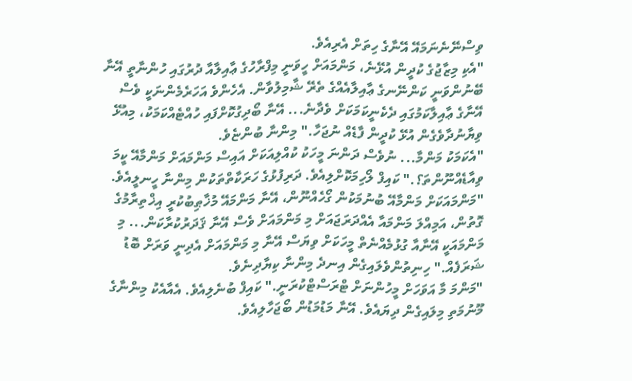ވިސްނޭނެނަމައޭ އޭނާގެ ހިތަށް އެރިއެވެ.
"އެކި މިޒާޖުގެ ކުދީން އުޅޭނެ، މަންމައަށް ހީވަނީ މިފްރާހުގެ ޢާއިލާއާ ދުރުގައި ހުންނާތީ އޭނާ ބޭނުންވަނީ ކަންނޭނގެ ޢާއިލާއެއްގެ ތެރޭ ޝާމިލުވާން. އެހެންވެ އަހަރެމެންނަކީ ވެސް އޭނާގެ ޢާއިލާކަމުގައި ދެކެނީކަމަކަށް ވެދާނެ... އޭނާ ބޯދިގުކޮށްފައި ހުއްޓެއްކަމަކު، މިއުޅޭ ވިޔާނުދާވެގެން އުޅޭ ކުދީން ފާޑެއް ނުޖަހާ." މިންނާ ބުންޏެވެ.
"އެކަމަކު މަންމާ... ނުވެސް ދަންނަ މީހަކު ކުއްލިއަކަށް އައިސް މަންމައަށް މަންމާއޭ ކީމަ ވިއާޑެއްނޫންތަ؟." ކައިފް ލޯހިމަކޮށްލިއެވެ. ދަރިފުޅުގެ ހަރަކާތްތަކުން މިންނާ ހީނލީއެވެ.
"މަންމައަކަށް މަންމާއޭ ބުނުމަކުން ގޯހެއްނޫން، އޭނާ މަންމައޭ މުޚާޠިބުކުރީ އިޚްތިރާމުގެ ގޮތުން، އަމިއްލަ މަންމައާ އެއްދަރަޖައަށް މި މަންމައަށް ވެސް އޭނާ ޤަދަރުކުރާކަން... މި މަންމައަކީ އޭނާއާ ގުޅުމެއްނެތް މީހަކަށް ވިޔަސް އޭނާ މި މަންމައަށް އެދިނީ ވަރަށް ބޮޑު ޝަރަފެއް." ހިނިތުންވެލައިގެން އިނދެ މިންނާ ކިޔާދިނެވެ.
"މަންމަ މާ އަވަހަށް މީހުންނަށް ޓްރަސްޓްކުރަނީ." ކައިފް ބުނެލިއެވެ. އެއާއެކު މިންނާގެ މޫނުމަތި މިލައިގެން ދިޔައެވެ. އޭނާ މަޑުމަޑުން ބޯޖަހާލިއެވެ.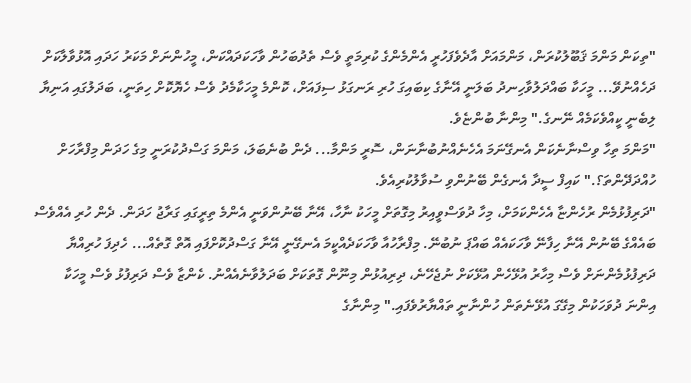"ތިކަން މަންމަ ޤަބޫލުކުރަން، މަންމައަށް އާދެވެފަހުރީ އެންމެންގެ ކުރިމަތީ ވެސް ތެދުބަހުން ވާހަކަދައްކަން، މީހުންނަށް މަކަރު ހަދައި އޮޅުވާލާކަށް ދަހެއްނުވޭ... މީހަކާ ބައްދަލުވާހިނދު ބަލަނީ އޭނާގެ ކިބައިގަ ހުރި ރަނގަޅު ސިފައަށް، ކޮންމެ މީހަކާމެދު ވެސް ހެޔޮކޮށް ހިތަނީ، ބަދަލުގައި އަނިޔާ ލިބެނީ ކީއްވެކަމެއް ނޭނގެ." މިންނާ ބުންޏެވެ.
"މަންމަ ތިހާ ވިސްނާނެކަން އެނގޭނަމަ އެހެނެއްނުބުނާނަން، ސޮރީ މަންމާ... ދެން ބުނެބަލަ، މަންމަ ގަސްދުކުރަނީ މިގެ ހަދަން މިފްރާހަށް ހުއްދަދޭންތަ؟." ކައިފް ސީދާ އެނގެން ބޭނުންވި ސުވާލުކުރިއެވެ.
"ދަރިފުޅުމެން ރުހެންޏާ އެހެންކަމަށް، މިހާ ދުވަސްވީއިރު މިގޮތަށް މީހަކު ނާހާ، އޭނާ ބޭނުންވަނީ އެންމެ ތިރީގައި ގަރާޖު ހަދަން. ދެން ހުރި އެއްވެސް ބައެއްގެ ބޭނުން އޭނާ ހިފާނޭ ވާހަކައެއް ބައްޕަ ނުބުނޭ. މިފްރާހުއާ ވާހަކަދެއްކީމަ އެނގޭނީ އޭނާ ގަސްދުކޮށްފައި އޮތް ގޮތެއް... ހެދިފަ ހުރިއްޔާ ދަރިފުޅުމެންނަށް ވެސް މިހާރު އުޅޭހެން އުޅޭކަށް ނުޖެހޭނެ، ދިރިއުޅުން މިނޫން ގޮތަކަށް ބަދަލުވާނެއެއްނު. ކެންޒާ ވެސް ދަރިފުޅު ވެސް މީހަކާ އިންނަ ދުވަހަކުން މިގޭގަ އުޅޭނެތަން ހުންނާނީ ތައްޔާރުވެފައި." މިންނާގެ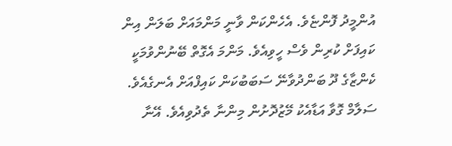އުންމީދު ފޮންޏެވެ. އެހެންކަން ވާނީ މަންމައަށް ބަލަން އިން ކައިފަށް ކުރިން ވެސް ހީވިއެވެ. މަންމަ އެގޮތް ބޭނުންވުމަކީ ކެންޒާގެ ދޫ ބަންދުވާނޭ ސަބަބުކަން ކައިފްއަށް އެނގެއެވެ.
ސަލާމް ގޮވާ އަޑާއެކު މޭޒުދޮށުން މިންނާ ތެދުވިއެވެ. އޭނާ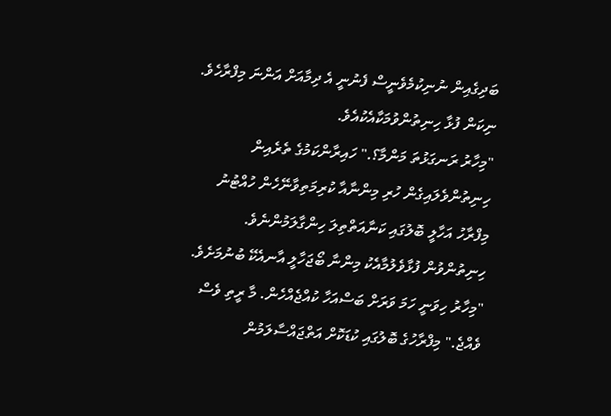ބަދިގެއިން ނުނިކުމެވެނީސް ފެނުނީ އެ ދިމާއަށް އަންނަ މިފްރާހެވެ. ނިކަން ފުޅާ ހިނިތުންވުމަކާއެކުއެވެ.
"މިހާރު ރަނގަޅުތަ މަންމާ؟." ހައިރާންކަމުގެ ތެރެއިން ހިނިތުންވެލައިގެން ހުރި މިންނާއާ ކުރިމަތިވާނޭހެން ހުއްޓުނު މިފްރާހު އަހާލީ ބޮލުގައި ކަނާއަތްތިލަ ހިންގާލަމުންނެވެ. ހިނިތުންވުން ފުޅާވެލުމާއެކު މިންނާ ބޯޖަހާލީ އާނއެކޭ ބުނުމަށެވެ.
"މިހާރު ހިވަނީ ހަމަ ވަރަށް ބަސްއަހާ ކުއްޖެއްހެން. މާ ރީތި ވެސް ވެއްޖެ." މިފްރާހުގެ ބޮލުގައި ކުޑަކޮށް އަތްޖައްސާލަމުން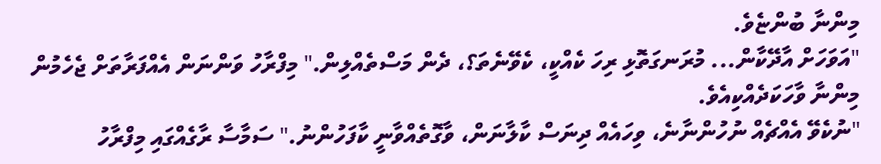މިންނާ ބުންޏެވެ.
"އަވަހަށް އާދޭކާން... މުރަނގަތޮޅި ރިހަ ކެއްކީ، ކެވޭނެތަ؟، ދެން މަސްތެއްލިން." މިފްރާހު ވަންނަން އެއްފަރާތަށް ޖެހެމުން މިންނާ ވާހަކަދެއްކިއެވެ.
"ނުކެވޭ އެއްޗެއް ނުހުންނާނެ، ވިހައެއް ދިނަސް ކާލާނަން، ވާގޮތެއްވާނީ ކާފަހުންނު." ސަމާސާ ރާގެއްގައި މިފްރާހު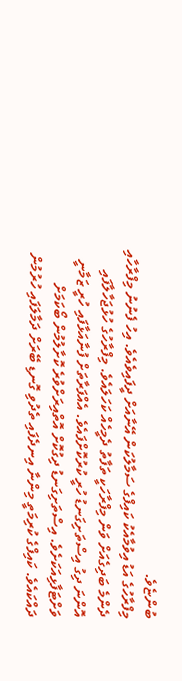ބުންޏެވެ.
މިފްރާހުގެ އަޑު އިވުމާއެކު ކައިފްގެ ސަމާލުކަން އޭނާއަށް ދީފައިވެއެވެ. އިހު ފެނުނު މިފްރާހާއި ދެންމެ ބަދިގެއަށް ވަން މިފްރާހަކީ ތަފާތު ދެމީހެއް ކަހަލައެވެ. މިފްރާހުގެ ހުޅުޖަހާލާފައި އޮންނަ ދިގު އިސްތަށިގަނޑު ހުރީ ކުރުކޮށްފައެވެ. އެއްފަރާތަށް ފުނާއަޅާފައި ހުރީ ޒަމާނީ ވަށްޓަފާޅިއަކަށެވެ. އިސްތަށިގަނޑު ދިގުކޮށް އޮތްއިރަށްވުރެ ކޮށާލުމުން ބޯކަމަށް ދައްކައެވެ. ކައިފްގެ ކުރިމަތީ މިންނާ އިނދެފައި ތެދުވި ގޮނޑި ބޭރަށް ދަމާލަފައި ހުރުމުން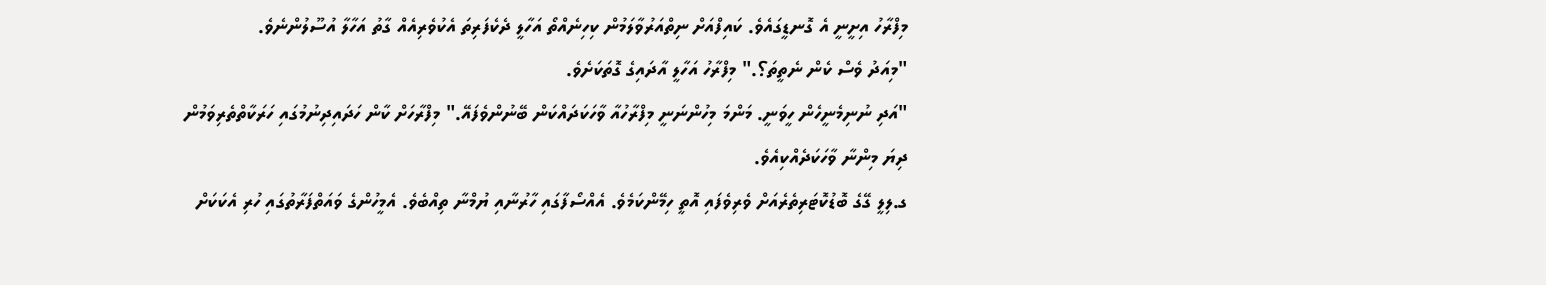މިފްރާހު އިށީނީ އެ ގޮނޑީގައެވެ. ކައިފްއަށް ނިތްއަރުވާލަމުން ކިހިނެއްތޯ އަހާލީ ދެކެފަރިތަ އެކުވެރިއެއް ގާތު އަހާލާ އުސޫލުންނެވެ.
"މިއަދު ވެސް ކެން ނެތީތަ؟." މިފްރާހު އަހާލީ އާދައިގެ ގޮތަކަށެވެ.
"އަދި ނުނިމެނީހެން ހީވަނީ. މަންމަ މިހުންނަނީ މިފްރާހުއާ ވާހަކަދައްކަން ބޭނުންވެފައޭ." މިފްރާހަށް ކާން ހަދައިދިނުމުގައި ހަރަކާތްތެރިވަމުން ދިޔަ މިންނާ ވާހަކަދެއްކިއެވެ.
ގ.ލިލީ ގޭގެ ބޮޑުކޮޓަރިތެރެއަށް ވެރިވެފައި އޮތީ ހިމޭންކަމެވެ. އެއްސޯފާގައި ހާރުނާއި ޔުމްނާ ތިއްބެވެ. އެމީހުންގެ ވައަތްފަރާތުގައި ހުރި އެކަކަށް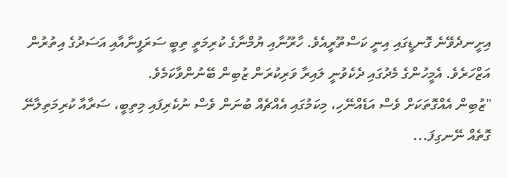އިށީނދެވޭނެ ގޮނޑީގައި އިނީ ކަސްތޫރީއެވެ. ހާރޫނާއި ޔުމްނާގެ ކުރިމަތީ ތިބީ ސަރަފީނާއާއި އަސަދުގެ އިތުރުން އަޒްހަރެވެ. އެމީހުންގެ މެދުގައި ދެކެވުނީ ލައިރާ ވަރިކުރަން ޒުބިން ބޭނުންވާކަމެވެ.
"ޒުބިން އެއްގޮތަކަށް ވެސް އަޑެއްނޭހި، މިކަމުގައި އެއްޗެއް ބުނަން ވެސް ނުކެރިފައި މިތިބީ، ސަރާއާ ކުރިމަތިލާނޭ ގޮތެއް ނޭނގިފަ...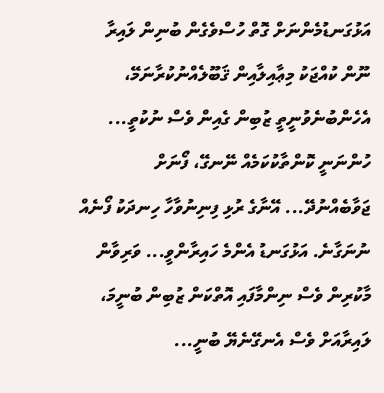އަޅުގަނޑުމެންނަށް ގޮތް ހުސްވެގެން ބުނިން ލައިރާ ނޫން ކުއްޖަކު މިޢާއިލާއިން ޤަބޫލެއްނުކުރާނަމޭ، އެހެންބުނެވުނީތީ ޒުބިން ގެއިން ވެސް ނުކުތީ... ހުންނަނީ ކޮންތާކުކަމެއް ނޭނގޭ، ފޯނަށް ޖަވާބެއްނުދޭ... އޭނާގެ ރުޅި ފިނިނުވާހާ ހިނދަކު ފޯނެއް ނުނަގާނެ. އަޅުގަނޑު އެންމެ ހައިރާންވީ... ވަރިވާން މާކުރިން ވެސް ނިންމާފައި އޮތްކަން ޒުބިން ބުނީމަ، ލައިރާއަށް ވެސް އެނގޭނެޔޭ ބުނީ...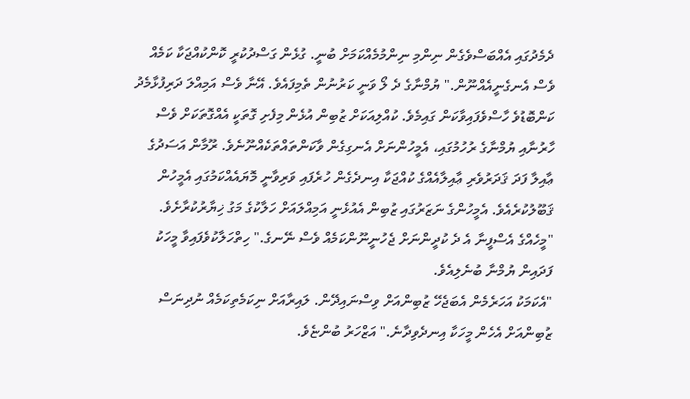ދެމެދުގައި އެއްބަސްވެގެން ނިންމި ނިންމުމެއްކަމަށް ބުނީ. ގުޅެން ގަސްދުކުރީ ކޮންކުއްޖަކާ ކަމެއް ވެސް އެނގެނީއެއްނޫން." ޔުމްނާގެ ދެ ލޯ ވަނީ ކަރުނުން ތެމިފައެވެ. އޭނާ ވެސް އަމިއްލަ ދަރިފުޅާމެދު ކަންބޮޑުވެ ހާސްވެފައިވާކަން ގައިމެވެ. ކުއްލިއަކަށް ޒުބިން އުޅެން މިފެށި ގޮތަކީ އެއްގޮތަކަށް ވެސް ހާރުނާއި ޔުމްނާގެ ރުހުމުގައި، އެމީހުންނަށް އެނގިގެން ވާކަންތައްތަކެއްނޫނެވެ. ރޫމާން އަސަދުގެ ޢާއިލާ ފަދަ ޤަދަރުވެރި ޢާއިލާއެއްގެ ކުއްޖަކާ އިނދެގެން ހުރެފައި ވަރިވާނީ މޮޔައެއްކަމުގައި އެމީހުން ޤަބޫލުކުރެއެވެ. އެމީހުންގެ ނަޒަރުގައި ޒުބިން އެއުޅެނީ އަމިއްލައަށް ހަލާކުގެ މަގު ޚިޔާރުކުރާށެވެ.
"މީހެއްގެ އެސްފީނާ އެ ދެ ކުދީންނަށް ޖެހުނީނޫންކަމެއް ވެސް ނޭނގެ." ހިތްހަލާކުވެފައިވާ މީހަކު ފަދައިން ޔުމްނާ ބުނެލިއެވެ.
"އެކަމަކު އަހަރެމެން އެބަޖެހޭ ޒުބިންއަށް ވިސްނައިދޭން. ލައިރާއަށް ނިކަމެތިކަމެއް ނުދިނަސް ޒުބިންއަށް އެހެން މީހަކާ އިނދެވިދާނެ." އަޒްހަރު ބުންޏެވެ.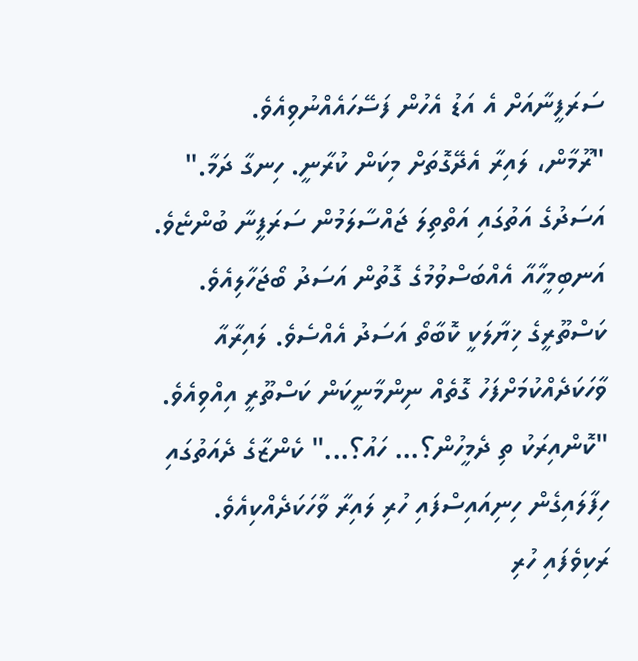ސަރަފީނާއަށް އެ އަޑު އެހުން ފަސޭހައެއްނުވިއެވެ.
"ރޫމާން، ލައިރާ އެދޭގޮތަށް މިކަން ކުރާނީ. ހިނގާ ދަމާ." އަސަދުގެ އަތުގައި އަތްތިލަ ޖައްސާލަމުން ސަރަފީނާ ބުންޏެވެ. އަނބިމީހާއާ އެއްބަސްވުމުގެ ގޮތުން އަސަދު ބޯޖަހާލިއެވެ. ކަސްތޫރީގެ ޚިޔާލަކީ ކޮބާތޯ އަސަދު އެއްސެވެ. ލައިރާއާ ވާހަކަދެއްކުމަށްފަހު ގޮތެއް ނިންމާނީކަން ކަސްތޫރީ އިއްވިއެވެ.
"ކޮންއިރަކު ތި ދެމީހުން؟... ހައު؟..." ކެންޒާގެ ދެއަތުގައި ހިފާލައިގެން ހިނިއައިސްފައި ހުރި ލައިރާ ވާހަކަދެއްކިއެވެ. ރަކިވެފައި ހުރި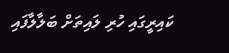ކައިރީގައި ހުރި ލައިތަށް ބަލާލާފައި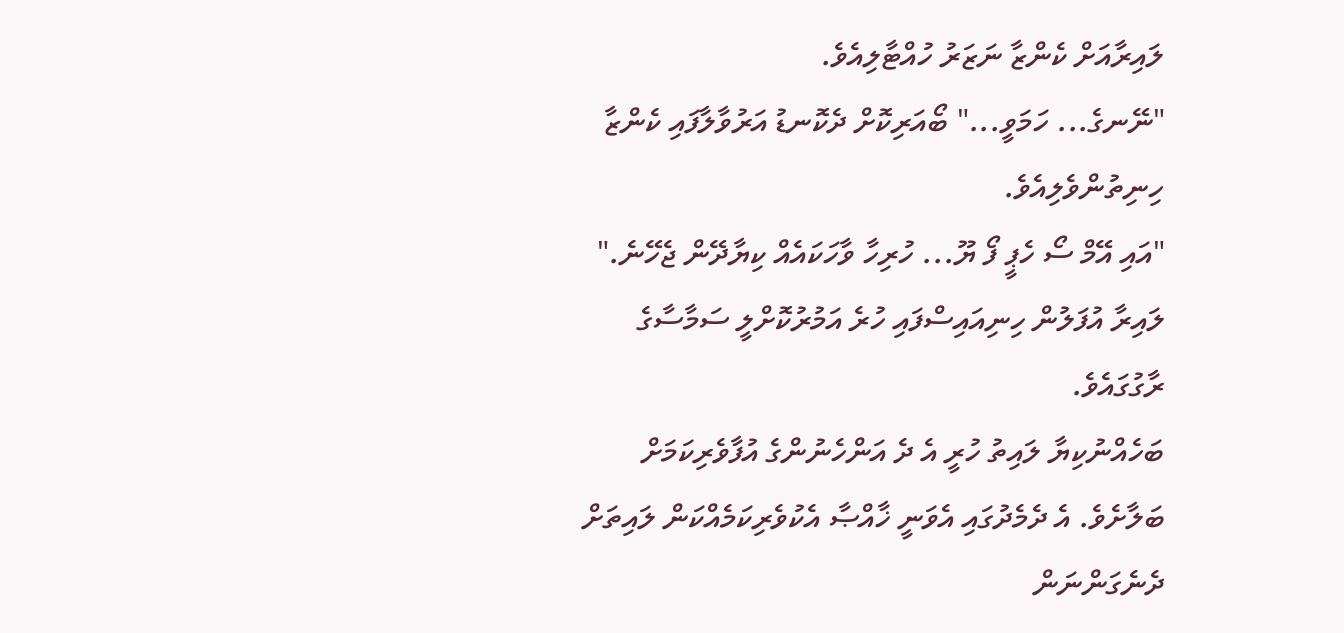ލައިރާއަށް ކެންޒާ ނަޒަރު ހުއްޓާލިއެވެ.
"ނޭނގެ... ހަމަވީ..." ބޯއަރިކޮށް ދެކޮނޑު އަރުވާލާފައި ކެންޒާ ހިނިތުންވެލިއެވެ.
"އައި އޭމް ސޯ ހެޕީ ފޯ ޔޫ... ހުރިހާ ވާހަކައެއް ކިޔާދޭން ޖެހޭނެ." ލައިރާ އުފަލުން ހިނިއައިސްފައި ހުރެ އަމުރުކޮށްލީ ސަމާސާގެ ރާގުގައެވެ.
ބަހެއްނުކިޔާ ލައިތު ހުރީ އެ ދެ އަންހެނުންގެ އުފާވެރިކަމަށް ބަލާށެވެ. އެ ދެމެދުގައި އެވަނީ ޚާއްޞާ އެކުވެރިކަމެއްކަން ލައިތަށް ދެނެގަންނަން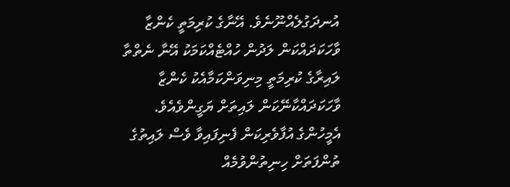އުނދަގުލެއްނޫނެވެ. އޭނާގެ ކުރިމަތީ ކެންޒާ ވާހަކަދައްކަން ލަދުން ހުއްޓެއްކަމަކު އޭނާ ނެތްތާ ލައިރާގެ ކުރިމަތީ މިނިވަންކަމާއެކު ކެންޒާ ވާހަކަދައްކާނޭކަން ލައިތަށް ޔަގީންވެއެވެ. އެމީހުންގެ އުފާވެރިކަން ފެނިފައިވާ ވެސް ލައިތުގެ ތުންފަތަށް ހިނިތުންވުމެއް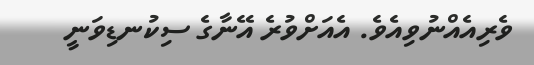ވެރިއެއްނުވިއެވެ. އެއަށްވުރެ އޭނާގެ ސިކުނޑިވަނީ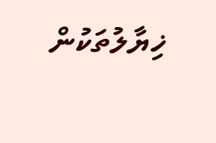ޚިޔާލުތަކުން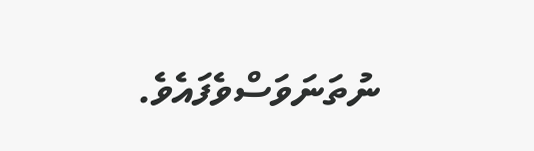ނުތަނަވަސްވެފައެވެ.